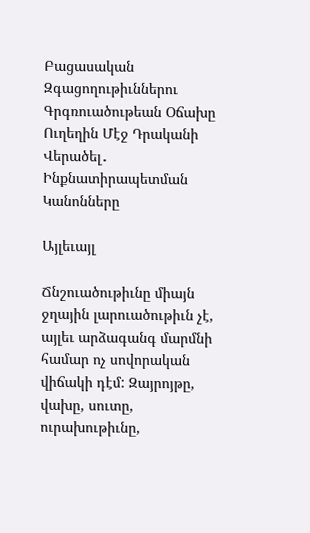Բացասական Զգացողութիւններու Գրգռուածութեան Օճախը Ուղեղին Մէջ Դրականի Վերածել․ Ինքնատիրապետման Կանոնները

Այլեւայլ

Ճնշուածութիւնը միայն ջղային լարուածութիւն չէ, այլեւ արձագանգ մարմնի համար ոչ սովորական վիճակի դէմ: Զայրոյթը, վախը, սուտը, ուրախութիւնը,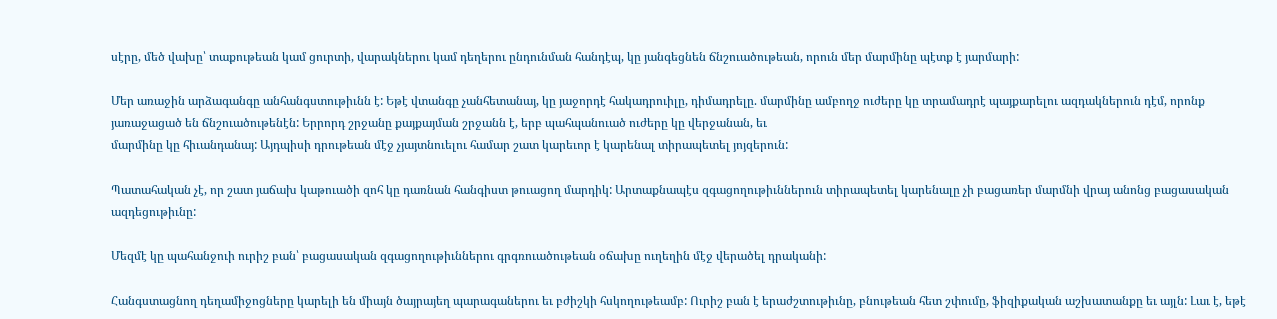սէրը, մեծ վախը՝ տաքութեան կամ ցուրտի, վարակներու կամ դեղերու ընդունման հանդէպ, կը յանգեցնեն ճնշուածութեան, որուն մեր մարմինը պէտք է յարմարի:

Մեր առաջին արձագանգը անհանգստութիւնն է: Եթէ վտանգը չանհետանայ, կը յաջորդէ հակադրուիլը, դիմադրելը. մարմինը ամբողջ ուժերը կը տրամադրէ պայքարելու ազդակներուն դէմ, որոնք յառաջացած են ճնշուածութենէն: Երրորդ շրջանը քայքայման շրջանն է, երբ պահպանուած ուժերը կը վերջանան, եւ
մարմինը կը հիւանդանայ: Այդպիսի դրութեան մէջ չյայտնուելու համար շատ կարեւոր է կարենալ տիրապետել յոյզերուն:

Պատահական չէ, որ շատ յաճախ կաթուածի զոհ կը դառնան հանգիստ թուացող մարդիկ: Արտաքնապէս զգացողութիւններուն տիրապետել կարենալը չի բացառեր մարմնի վրայ անոնց բացասական ազդեցութիւնը:

Մեզմէ կը պահանջուի ուրիշ բան՝ բացասական զգացողութիւններու գրգռուածութեան օճախը ուղեղին մէջ վերածել դրականի:

Հանգստացնող դեղամիջոցները կարելի են միայն ծայրայեղ պարագաներու եւ բժիշկի հսկողութեամբ: Ուրիշ բան է երաժշտութիւնը, բնութեան հետ շփումը, ֆիզիքական աշխատանքը եւ այլն: Լաւ է, եթէ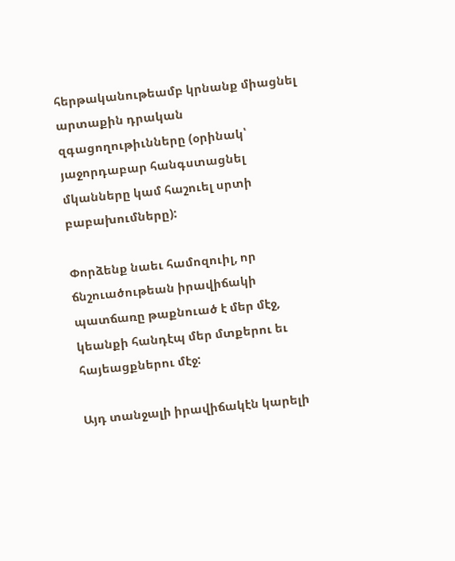հերթականութեամբ կրնանք միացնել արտաքին դրական զգացողութիւնները (օրինակ՝ յաջորդաբար հանգստացնել մկանները կամ հաշուել սրտի բաբախումները):

Փորձենք նաեւ համոզուիլ, որ ճնշուածութեան իրավիճակի պատճառը թաքնուած է մեր մէջ, կեանքի հանդէպ մեր մտքերու եւ հայեացքներու մէջ:

Այդ տանջալի իրավիճակէն կարելի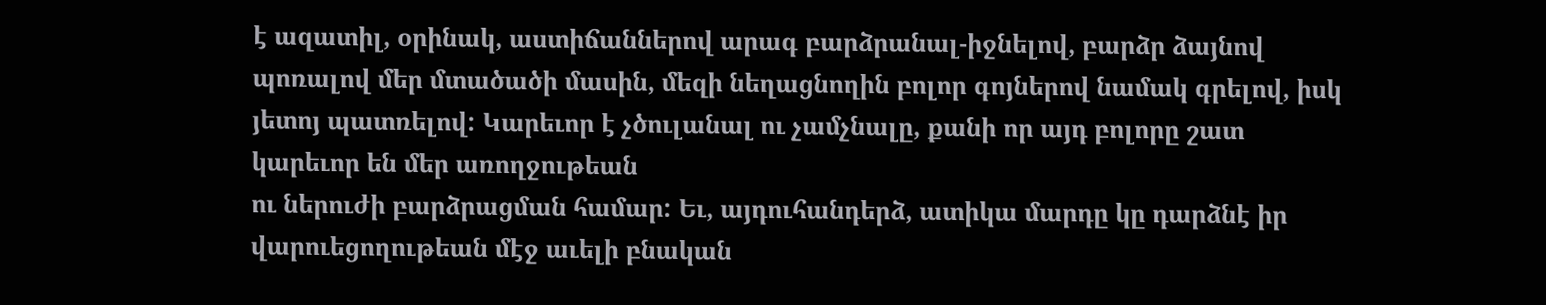է ազատիլ, օրինակ, աստիճաններով արագ բարձրանալ-իջնելով, բարձր ձայնով պոռալով մեր մտածածի մասին, մեզի նեղացնողին բոլոր գոյներով նամակ գրելով, իսկ յետոյ պատռելով: Կարեւոր է չծուլանալ ու չամչնալը, քանի որ այդ բոլորը շատ կարեւոր են մեր առողջութեան
ու ներուժի բարձրացման համար: Եւ, այդուհանդերձ, ատիկա մարդը կը դարձնէ իր վարուեցողութեան մէջ աւելի բնական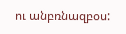ու անբռնազբօս: